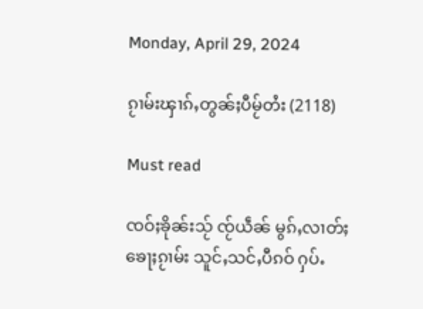Monday, April 29, 2024

ၵႂၢမ်းၾၢၵ်ႇတွၼ်ႈပီမႂ်တႆး (2118)

Must read

ၸဝ်ႈၶိုၼ်းသႂ် ၸႂ်ယဵၼ် မွၵ်ႇလၢတ်ႈၶေႃႈၵႂၢမ်း သူင်ႇသင်ႇပီၵဝ် ႁပ်ႉ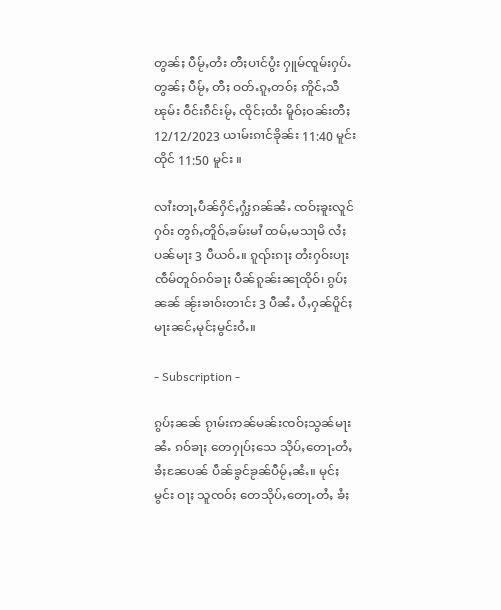တွၼ်ႈ ပီမႂ်ႇတႆး တီႈပၢင်ပွႆး ႁူမ်ၸူမ်းႁပ်ႉတွၼ်ႈ ပီမႂ်ႇ တီႈ ဝတ်ႉၵူႇတဝ်ႈ ဢိူင်ႇသီၽုမ်း ဝဵင်းၵဵင်းမႂ်ႇ ၸိုင်ႈထႆး မိူဝ်ႈဝၼ်းတီႈ 12/12/2023 ယၢမ်းၵၢင်ၶိုၼ်း 11:40 မူင်း ထိုင် 11:50 မူင်း ။

လၢႆးတႃႇပဵၼ်ႁိင်ႇႁွႆႈၵၼ်ၼႆႉ ၸဝ်ႈၶူးလူင်ႁဝ်း တွၵ်ႇတိူဝ်ႇၶမ်းမၢႆ ထမ်ႇမသႃမိ လႆႈပၼ်မႃး 3 ပီယဝ်ႉ။ ၵူၺ်းၵႃႈ တႆးႁဝ်းပႃး ၸဵမ်တူဝ်ၵဝ်ၶႃႈ ပဵၼ်ၵူၼ်းၼႃထိုဝ်၊ ၵွပ်ႈၼၼ် ၼႂ်းၶၢဝ်းတၢင်း 3 ပီၼႆႉ ပႆႇႁၼ်ပိူင်ႈမႃးၼင်ႇမုင်ႈမွင်းဝႆႉ။

- Subscription -

ၵွပ်ႈၼၼ် ၵႂၢမ်းဢၼ်မၼ်းၸဝ်ႈသွၼ်မႃးၼႆႉ ၵဝ်ၶႃႈ တေႁုပ်ႈသေ သိုပ်ႇတေႃႉတႆႇၶႆႈၼႄပၼ် ပဵၼ်ၶွင်ၶႂၼ်ပီမႂ်ႇၼႆႉ။ မုင်ႈမွင်း ဝႃႈ သူၸဝ်ႈ တေသိုပ်ႇတေႃႉတႆႇ ၶႆႈ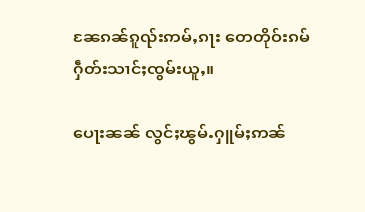ၼႄၵၼ်ၵူၺ်းဢမ်ႇၵႃး တေတိုဝ်းၵမ်ႁဵတ်းသၢင်ႈၸွမ်းယူႇ။

ပေႃးၼၼ် လွင်ႈၽွမ်ႉႁူမ်ႈဢၼ်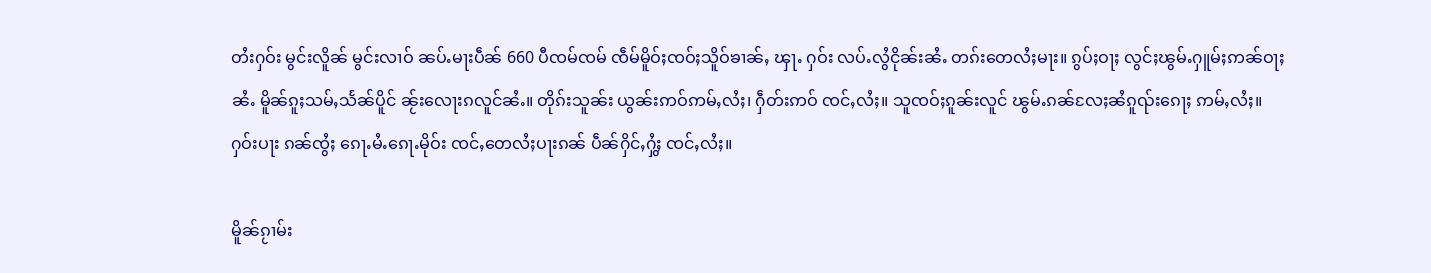တႆးႁဝ်း မွင်းလိူၼ် မွင်းလၢဝ် ၼပ်ႉမႃးပဵၼ် 660 ပီၸမ်ၸမ် ၸဵမ်မိူဝ်ႈၸဝ်ႈသိူဝ်ၶၢၼ်ႇ ၾႃႉ ႁဝ်း လပ်ႉလွႆငိုၼ်းၼႆႉ တၵ်းတေလႆႈမႃး။ ၵွပ်ႈဝႃႈ လွင်ႈၽွမ်ႉႁူမ်ႈဢၼ်ဝႃႈၼႆႉ မိူၼ်ၵူႈသမ်ႇသႅၼ်ပိူင် ၼႂ်းလေႃးၵလူင်ၼႆႉ။ တိုၵ်းသူၼ်း ယွၼ်းဢဝ်ဢမ်ႇလႆႈ၊ ႁဵတ်းဢဝ် ၸင်ႇလႆႈ။ သူၸဝ်ႈၵူၼ်းလူင် ၽွမ်ႉၵၼ်လႄႈၼႆၵူၺ်းၵေႃႈ ဢမ်ႇလႆႈ။ ႁဝ်းပႃး ၵၼ်ၸွႆႈ ၵေႃႉမႆႉၵေႃႉမိုဝ်း ၸင်ႇတေလႆႈပႃးၵၼ် ပဵၼ်ႁိင်ႇႁွႆႈ ၸင်ႇလႆႈ။

မိူၼ်ၵႂၢမ်း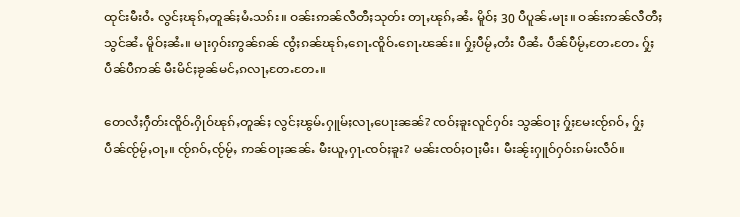ထုင်းမီးဝႆႉ လွင်ႈၽုၵ်ႇတူၼ်ႈမႆႉသၵ်း။ ဝၼ်းဢၼ်လီတီႈသုတ်း တႃႇၽုၵ်ႇၼႆႉ မိူဝ်ႈ 30 ပီပူၼ်ႉမႃး။ ဝၼ်းဢၼ်လီတီႈ သွင်ၼႆႉ မိူဝ်ႈၼႆႉ။ မႃးႁဝ်းဢွၼ်ၵၼ် ၸွႆႈၵၼ်ၽုၵ်ႇၵေႃႉၸိူဝ်ႉၵေႃႉၽၼ်း။ ႁႂ်ႈပီမႂ်ႇတႆး ပီၼႆႉ ပဵၼ်ပီမႂ်ႇတႄႉတႄႉ ႁႂ်ႈပဵၼ်ပီဢၼ် မီးမိင်ႈၶႂၼ်မင်ႇၵလႃႇတႄႉတႄႉ။

တေလႆႈႁဵတ်းၸိူဝ်ႉႁိုဝ်ၽုၵ်ႇတူၼ်ႈ လွင်ႈၽွမ်ႉႁူမ်ႈလႃႇပေႃးၼၼ်? ၸဝ်ႈၶူးလူင်ႁဝ်း သွၼ်ဝႃႈ ႁႂ်ႈမႄးၸႂ်ၵဝ်ႇ ႁႂ်ႈပဵၼ်ၸႂ်မႂ်ႇဝႃႇ။ ၸႂ်ၵဝ်ႇၸႂ်မႂ်ႇ ဢၼ်ဝႃႈၼၼ်ႉ မီးယူႇႁႃႉၸဝ်ႈၶူး? မၼ်းၸဝ်ႈဝႃႈမီး၊ မီးၼႂ်းႁူဝ်ႁဝ်းၵမ်းလဵဝ်။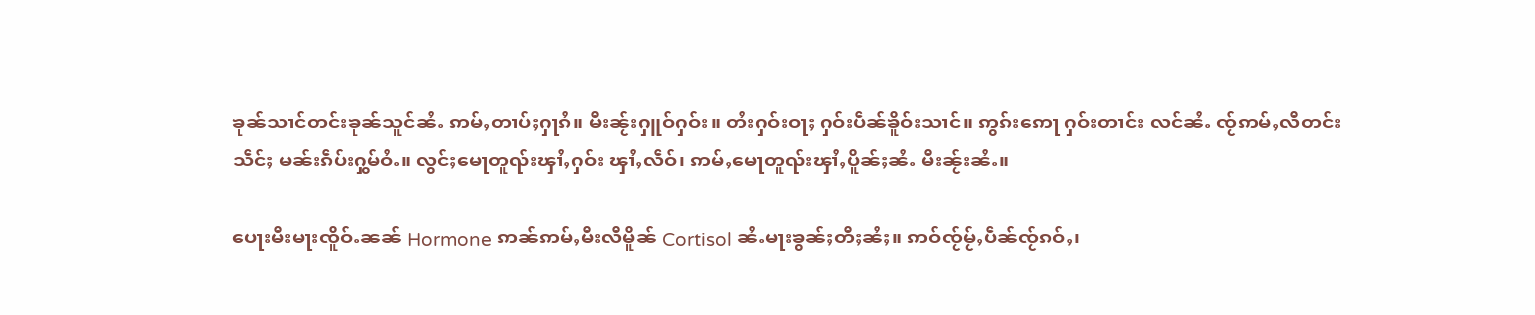ၶုၼ်သၢင်တင်းၶုၼ်သူင်ၼႆႉ ဢမ်ႇတၢပ်ႈႁႃၵႆ။ မီးၼႂ်းႁူဝ်ႁဝ်း။ တႆးႁဝ်းဝႃႈ ႁဝ်းပဵၼ်ၶိူဝ်းသၢင်။ ဢွၵ်းဢေႃ ႁဝ်းတၢင်း လင်ၼႆႉ ၸႂ်ဢမ်ႇလီတင်းသဵင်ႈ မၼ်းၵဵပ်းႁွမ်ဝႆႉ။ လွင်ႈမေႃတူၺ်းၾၢႆႇႁဝ်း ၾၢႆႇလဵဝ်၊ ဢမ်ႇမေႃတူၺ်းၾၢႆႇပိူၼ်ႈၼႆႉ မီးၼႂ်းၼႆႉ။

ပေႃးမီးမႃးၸိူဝ်ႉၼၼ် Hormone ဢၼ်ဢမ်ႇမီးလီမိူၼ် Cortisol ၼႆႉမႃးၶွၼ်ႈတီႈၼႆႈ။ ဢဝ်ၸႂ်မႂ်ႇပဵၼ်ၸႂ်ၵဝ်ႇ၊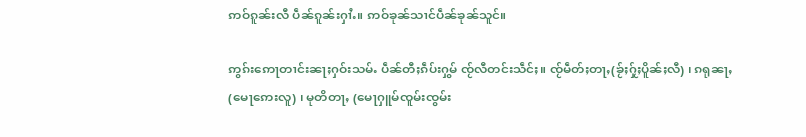ဢဝ်ၵူၼ်းလီ ပဵၼ်ၵူၼ်းႁၢႆႉ။ ဢဝ်ၶုၼ်သၢင်ပဵၼ်ၶုၼ်သူင်။

ဢွၵ်းဢေႃတၢင်းၼႃႈႁဝ်းသမ်ႉ ပဵၼ်တီႈၵဵပ်းႁွမ် ၸႂ်လီတင်းသဵင်ႈ။ ၸႂ်မဵတ်ႈတႃႇ(ၶႂ်ႈႁႂ်ႈပိူၼ်ႈလီ) ၊ ၵရုၼႃႇ (မေႃဢေးလူ) ၊ မုတိတႃႇ (မေႃႁူမ်ၸူမ်းၸွမ်း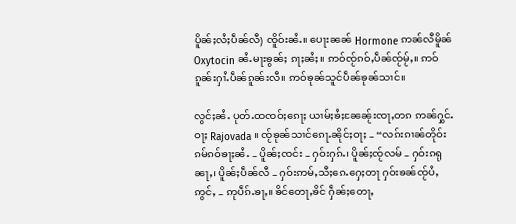ပိူၼ်ႈလႆႈပဵၼ်လီ) ၸိူဝ်းၼႆႉ။ ပေႃးၼၼ် Hormone ဢၼ်လီမိူၼ် Oxytocin ၼႆႉမႃးၶွၼ်ႈ ၵႃႈၼႆႈ။ ဢဝ်ၸႂ်ၵဝ်ႇပဵၼ်ၸႂ်မႂ်ႇ။ ဢဝ်ၵူၼ်းႁၢႆႉပဵၼ်ၵူၼ်းလီ။ ဢဝ်ၶုၼ်သူင်ပဵၼ်ၶုၼ်သၢင်။

လွင်ႈၼႆႉ ပုတ်ႉထၸဝ်ႈၵေႃႈ ယၢမ်ႈၶႆႈၼႄၼႂ်းၸႃႇတၵ ဢၼ်ႁွင်ႉဝႃႈ Rajovada ။ ၸႂ်ၶုၼ်သၢင်ၵေႃႉၼိုင်ႈဝႃႈ – “လၵ်းၵၢၼ်တိုဝ်းၵမ်ၵဝ်ၶႃႈၼႆႉ – ပိူၼ်ႈၸင်း – ႁဝ်းႁၵ်ႉ၊ ပိူၼ်ႈၸႂ်လမ် – ႁဝ်းၵရုၼႃႇ၊ ပိူၼ်ႈပဵၼ်လီ – ႁဝ်းဢမ်ႇသီႈၵေႉႁေႈတႃ ႁဝ်းၶၼ်ၸႂ်ပႆႇဢွင်ႇ – ဢုပဵၵ်ႉၶႃႇ။ ၶိင်တေႃႇၶိင် ႁဵၼ်ႈတေႃႇ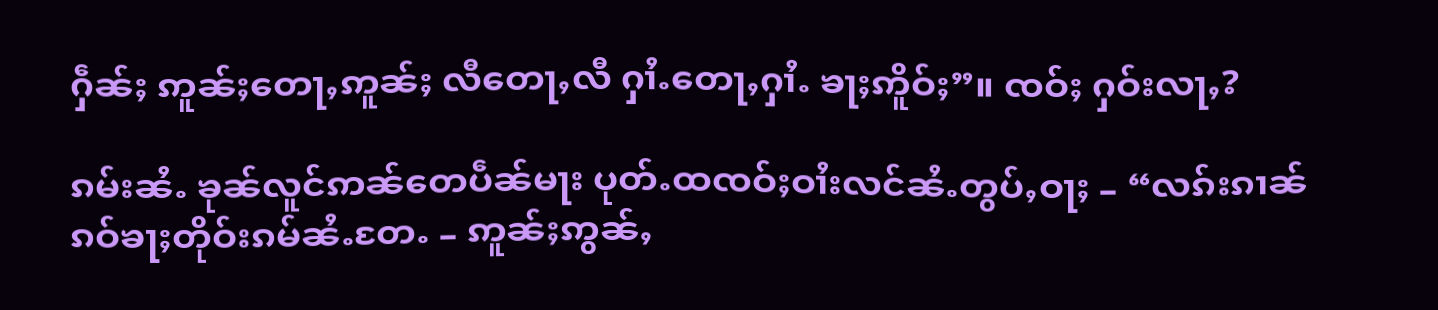ႁဵၼ်ႈ ဢူၼ်ႈတေႃႇဢူၼ်ႈ လီတေႃႇလီ ႁၢႆႉတေႃႇႁၢႆႉ ၶႃႈဢိူဝ်ႈ”။ ၸဝ်ႈ ႁဝ်းလႃႇ?

ၵမ်းၼႆႉ ၶုၼ်လူင်ဢၼ်တေပဵၼ်မႃး ပုတ်ႉထၸဝ်ႈဝၢႆးလင်ၼႆႉတွပ်ႇဝႃႈ – “လၵ်းၵၢၼ်ၵဝ်ၶႃႈတိုဝ်းၵမ်ၼႆႉတႄႉ – ဢူၼ်ႈဢွၼ်ႇ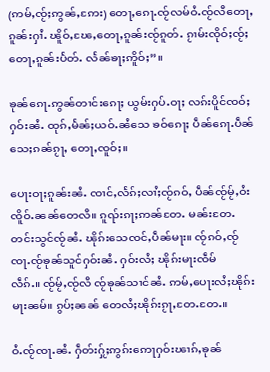(ဢမ်ႇၸႂ်ႈဢွၼ်ႇဢႄး) တေႃႇၵေႃႉၸႂ်လမ်ဝႆႉၸႂ်လီတေႃႇၵူၼ်းႁၢႆႉ ၽိူဝ်ႇၽႄႇတေႃႇၵူၼ်းၸႂ်ၵူတ်ႉ ၵႂၢမ်းၸိုဝ်ႈၸႂ်ႈတေႃႇၵူၼ်းပႅတ်ႉ လႅၼ်ၶႃႈဢိူဝ်ႈ”။

ၶုၼ်ၵေႃႉဢွၼ်တၢင်းၵေႃႈ ယွမ်းႁပ်ႉဝႃႈ လၵ်းပိူင်ၸဝ်ႈႁဝ်းၼႆႉ ထုၵ်ႇမႅၼ်ႈယဝ်ႉၼႆသေ ၶဝ်ၵေႃႈ ပဵၼ်ၵေႃႉပဵၼ်သေႈၵၼ်ၵႂႃႇ တေႃႇၸူဝ်ႈ။

ပေႃးဝႃႈၵူၼ်းၼႆႉ ၸၢင်ႇလႅၵ်ႈလၢႆႈၸႂ်ၵဝ်ႇ ပဵၼ်ၸႂ်မႂ်ႇဝႆးၸိူဝ်ႉၼၼ်တေလီ။ ၵူၺ်းၵႃႈဢၼ်တႄႉ မၼ်းတႄႉတင်းသွင်ၸႂ်ၼႆႉ ၽိုၵ်းသေၸင်ႇပဵၼ်မႃး။ ၸႂ်ၵဝ်ႇၸႂ်ၸႃႉၸႂ်ၶုၼ်သူင်ႁဝ်းၼႆႉ ႁဝ်းလႆႈ ၽိုၵ်းမႃးၸဵမ်လဵၵ်ႉ။ ၸႂ်မႂ်ႇၸႂ်လီ ၸႂ်ၶုၼ်သၢင်ၼႆႉ ဢမ်ႇပေႃးလႆႈၽိုၵ်းမႃးၼမ်။ ၵွပ်ႈၼၼ် တေလႆႈၽိုၵ်းၵႂႃႇတႄႉတႄႉ။

ဝႆႉၸႂ်ၸႃႉၼႆႉ ႁဵတ်းႁႂ်ႈဢွၵ်းဢေႃႁဝ်းၽၢၵ်ႇၶုၼ်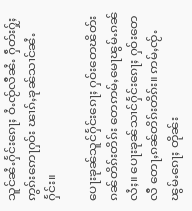သူင်ၼႆႉႁႅင်းၵေႃႈ ဝႆႉၸႂ်လီၼႆႉ ႁဵတ်းႁႂ်ႈဢွၵ်းဢေႃႁဝ်း ၽၢၵ်ႇၶုၼ်သၢင်ၼႆႉႁႅင်း။

ပေႃးၶုၼ်သူင်ႁႅင်းၵေႃႈ ႁဝ်းတေၽိတ်းၵၼ်တိၵ်းတိၵ်း တေဢမ်ႇမေႃၽွမ်ႉၵၼ်လႆႈ။ ပေႃးၶုၼ်သၢင်ႁႅင်းၵေႃႈ ႁဝ်းတေလီ တေႃႇၵၼ်တိၵ်းတိၵ်း။ ဢမ်ႇၸႂ်ႉၽွမ်ႉၵေႃႈ တိုၼ်း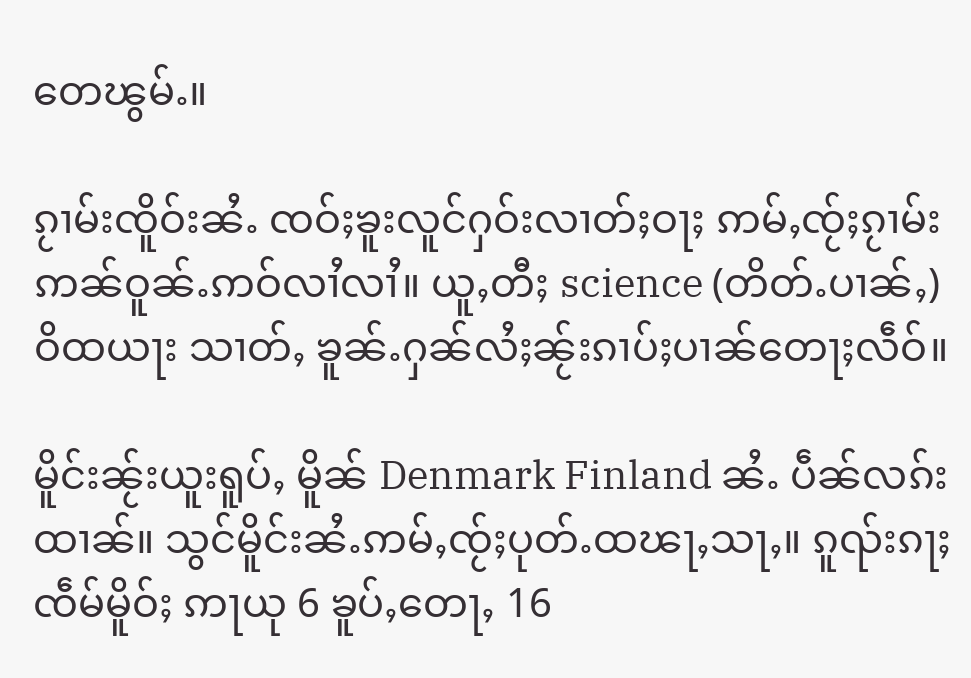တေၽွမ်ႉ။

ၵႂၢမ်းၸိူဝ်းၼႆႉ ၸဝ်ႈၶူးလူင်ႁဝ်းလၢတ်ႈဝႃႈ ဢမ်ႇၸႂ်ႈၵႂၢမ်းဢၼ်ဝူၼ်ႉဢဝ်လၢႆလၢႆ။ ယူႇတီႈ science (တိတ်ႉပၢၼ်ႇ) ဝိထယႃး သၢတ်ႇ ၶူၼ်ႉႁၼ်လႆႈၼႂ်းၵၢပ်ႈပၢၼ်တေႃႈလဵဝ်။

မိူင်းၼႂ်းယူးရူပ်ႇ မိူၼ် Denmark Finland ၼႆႉ ပဵၼ်လၵ်းထၢၼ်။ သွင်မိူင်းၼႆႉဢမ်ႇၸႂ်ႈပုတ်ႉထၽႃႇသႃႇ။ ၵူၺ်းၵႃႈ ၸဵမ်မိူဝ်ႈ ဢႃယု 6 ၶူပ်ႇတေႃႇ 16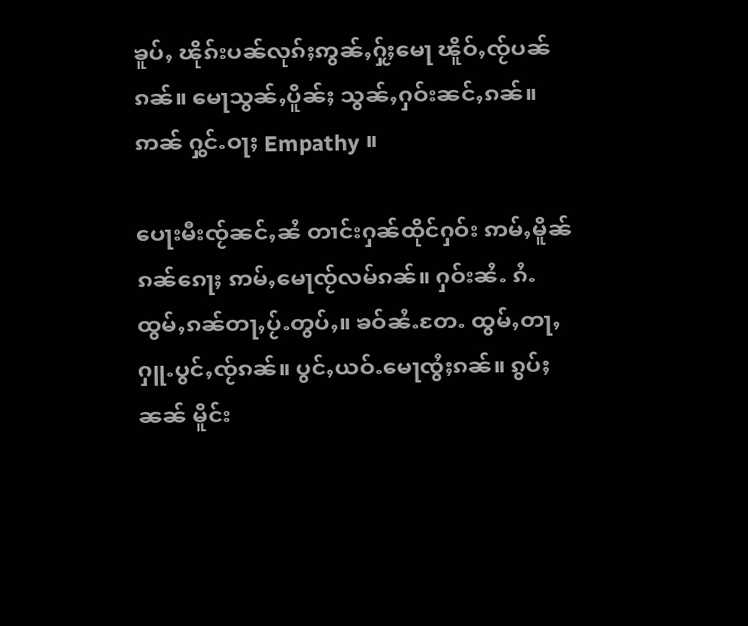ၶူပ်ႇ ၽိုၵ်းပၼ်လုၵ်ႈဢွၼ်ႇႁႂ်ႈမေႃ ၽိူဝ်ႇၸႂ်ပၼ်ၵၼ်။ မေႃသွၼ်ႇပိူၼ်ႈ သွၼ်ႇႁဝ်းၼင်ႇၵၼ်။ ဢၼ် ႁွင်ႉဝႃႈ Empathy ။

ပေႃးမီးၸႂ်ၼင်ႇၼႆ တၢင်းႁၼ်ထိုင်ႁဝ်း ဢမ်ႇမိူၼ်ၵၼ်ၵေႃႈ ဢမ်ႇမေႃၸႂ်လမ်ၵၼ်။ ႁဝ်းၼႆႉ ၵႆႉထွမ်ႇၵၼ်တႃႇပႂ်ႉတွပ်ႇ။ ၶဝ်ၼႆႉတႄႉ ထွမ်ႇတႃႇႁူႉပွင်ႇၸႂ်ၵၼ်။ ပွင်ႇယဝ်ႉမေႃၸွႆႈၵၼ်။ ၵွပ်ႈၼၼ် မိူင်း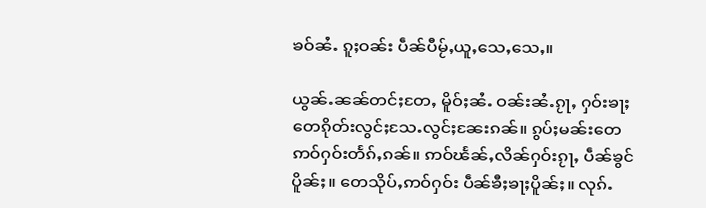ၶဝ်ၼႆႉ ၵူႈဝၼ်း ပဵၼ်ပီမႂ်ႇယူႇသေႇသေႇ။

ယွၼ်ႉၼၼ်တင်ႈတႄႇ မိူဝ်ႈၼႆႉ ဝၼ်းၼႆႉၵႂႃႇ ႁဝ်းၶႃႈ တေၵိုတ်းလွင်ႈသႄႉလွင်ႈၼႄးၵၼ်။ ၵွပ်ႈမၼ်းတေဢဝ်ႁဝ်းတႅၵ်ႇၵၼ်။ ဢဝ်ၽႅၼ်ႇလိၼ်ႁဝ်းၵႂႃႇ ပဵၼ်ၶွင်ပိူၼ်ႈ။ တေသိုပ်ႇဢဝ်ႁဝ်း ပဵၼ်ၶီႈၶႃႈပိူၼ်ႈ။ လုၵ်ႉ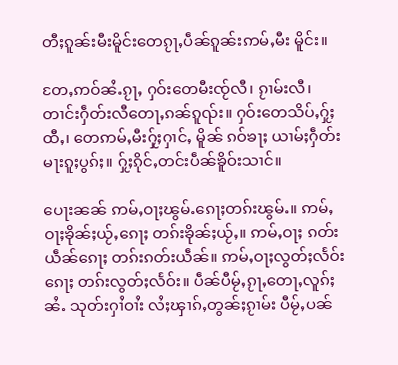တီႈၵူၼ်းမီးမိူင်းတေၵႂႃႇပဵၼ်ၵူၼ်းဢမ်ႇမီး မိူင်း။

တႄႇဢဝ်ၼႆႉၵႂႃႇ ႁဝ်းတေမီးၸႂ်လီ၊ ၵႂၢမ်းလီ၊ တၢင်းႁဵတ်းလီတေႃႇၵၼ်ၵူၺ်း။ ႁဝ်းတေသိပ်ႇႁႂ်ႈထီႇ၊ တေဢမ်ႇမီးႁႂ်ႈႁၢင်ႇ မိူၼ် ၵဝ်ၶႃႈ ယၢမ်ႈႁဵတ်းမႃးၵူႈပွၵ်ႈ။ ႁႂ်ႈၵိုင်ႇတင်းပဵၼ်ၶိူဝ်းသၢင်။

ပေႃးၼၼ် ဢမ်ႇဝႃႈၽွမ်ႉၵေႃႈတၵ်းၽွမ်ႉ။ ဢမ်ႇဝႃႈၶိုၼ်ႈယႂ်ႇၵေႃႈ တၵ်းၶိုၼ်ႈယႂ်ႇ။ ဢမ်ႇဝႃႈ ၵတ်းယဵၼ်ၵေႃႈ တၵ်းၵတ်းယဵၼ်။ ဢမ်ႇဝႃႈလွတ်ႈလႅဝ်းၵေႃႈ တၵ်းလွတ်ႈလႅဝ်း။ ပဵၼ်ပီမႂ်ႇၵႂႃႇတေႃႇလူၵ်ႈၼႆႉ သုတ်းႁၢႆဝၢႆး လႆႈၾၢၵ်ႇတွၼ်ႈၵႂၢမ်း ပီမႂ်ႇပၼ်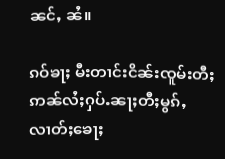ၼင်ႇ ၼႆ။

ၵဝ်ၶႃႈ မီးတၢင်းငိၼ်းၸူမ်းတီႈဢၼ်လႆႈႁပ်ႉၼႃႈတီႈမွၵ်ႇလၢတ်ႈၶေႃႈ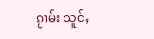ၵႂၢမ်း သူင်ႇ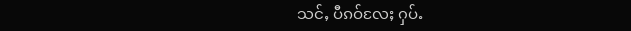သင်ႇ ပီၵဝ်လႄႈ ႁပ်ႉ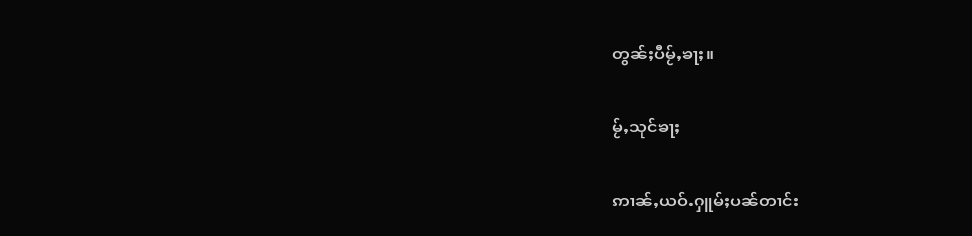တွၼ်ႈပီမႂ်ႇၶႃႈ။

မႂ်ႇသုင်ၶႃႈ

ဢၢၼ်ႇယဝ်ႉႁူမ်ႈပၼ်တၢင်း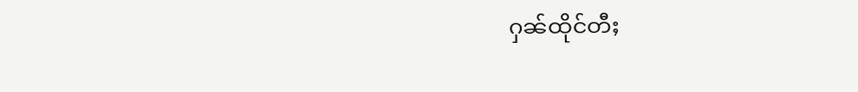ႁၼ်ထိုင်တီႈ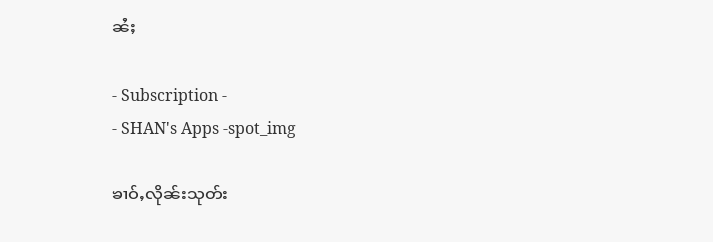ၼႆႈ

- Subscription -
- SHAN's Apps -spot_img

ၶၢဝ်ႇလိုၼ်းသုတ်း